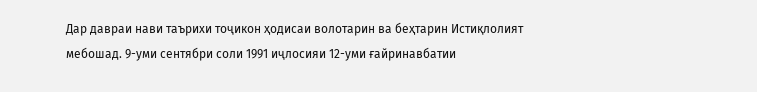Дар давраи нави таърихи тоҷикон ҳодисаи волотарин ва беҳтарин Истиқлолият мебошад. 9-уми сентябри соли 1991 иҷлосияи 12-уми ғайринавбатии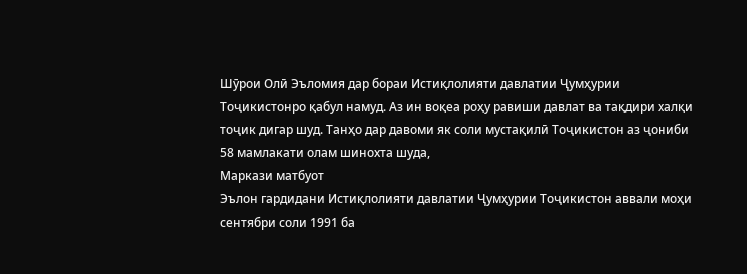Шӯрои Олӣ Эъломия дар бораи Истиқлолияти давлатии Ҷумҳурии Тоҷикистонро қабул намуд. Аз ин воқеа роҳу равиши давлат ва тақдири халқи тоҷик дигар шуд. Танҳо дар давоми як соли мустақилӣ Тоҷикистон аз ҷониби 58 мамлакати олам шинохта шуда,
Маркази матбуот
Эълон гардидани Истиқлолияти давлатии Ҷумҳурии Тоҷикистон аввали моҳи сентябри соли 1991 ба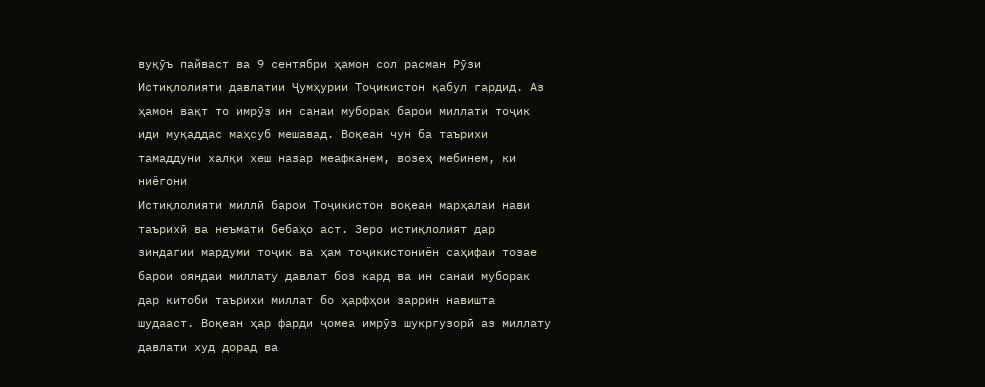вуқӯъ пайваст ва 9 сентябри ҳамон сол расман Рӯзи Истиқлолияти давлатии Ҷумҳурии Тоҷикистон қабул гардид. Аз ҳамон вақт то имрӯз ин санаи муборак барои миллати тоҷик иди муқаддас маҳсуб мешавад. Воқеан чун ба таърихи тамаддуни халқи хеш назар меафканем, возеҳ мебинем, ки ниёгони
Истиқлолияти миллӣ барои Тоҷикистон воқеан марҳалаи нави таърихӣ ва неъмати бебаҳо аст. Зеро истиқлолият дар зиндагии мардуми тоҷик ва ҳам тоҷикистониён саҳифаи тозае барои ояндаи миллату давлат боз кард ва ин санаи муборак дар китоби таърихи миллат бо ҳарфҳои заррин навишта шудааст. Воқеан ҳар фарди ҷомеа имрӯз шукргузорӣ аз миллату давлати худ дорад ва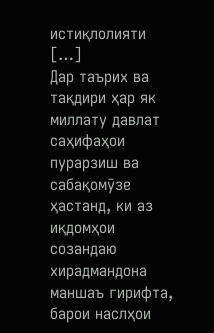истиқлолияти […]
Дар таърих ва тақдири ҳар як миллату давлат саҳифаҳои пурарзиш ва сабақомӯзе ҳастанд, ки аз иқдомҳои созандаю хирадмандона маншаъ гирифта, барои наслҳои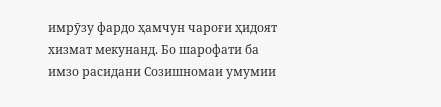имрӯзу фардо ҳамчун чароғи ҳидоят хизмат мекунанд. Бо шарофати ба имзо расидани Созишномаи умумии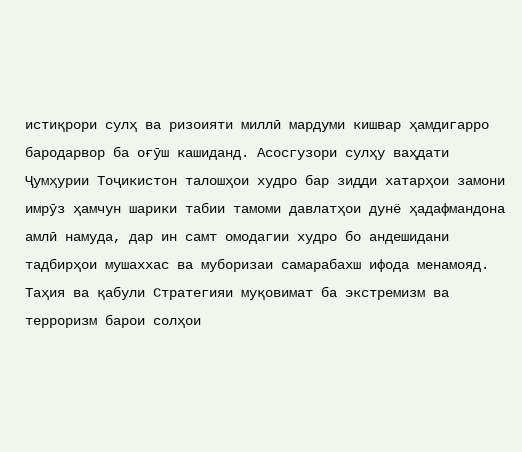истиқрори сулҳ ва ризоияти миллӣ мардуми кишвар ҳамдигарро бародарвор ба оғӯш кашиданд. Асосгузори сулҳу ваҳдати
Ҷумҳурии Тоҷикистон талошҳои худро бар зидди хатарҳои замони имрӯз ҳамчун шарики табии тамоми давлатҳои дунё ҳадафмандона амлӣ намуда, дар ин самт омодагии худро бо андешидани тадбирҳои мушаххас ва муборизаи самарабахш ифода менамояд. Таҳия ва қабули Стратегияи муқовимат ба экстремизм ва терроризм барои солҳои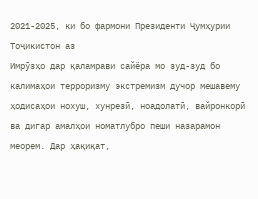2021-2025, ки бо фармони Президенти Ҷумҳурии Тоҷикистон аз
Имрӯзҳо дар қаламрави сайёра мо зуд-зуд бо калимаҳои терроризму экстремизм дучор мешавему ҳодисаҳои нохуш, хунрезӣ, ноадолатӣ, вайронкорӣ ва дигар амалҳои номатлубро пеши назарамон меорем. Дар ҳақиқат,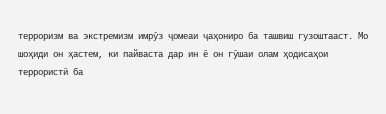терроризм ва экстремизм имрӯз ҷомеаи ҷаҳониро ба ташвиш гузоштааст. Мо шоҳиди он ҳастем, ки пайваста дар ин ё он гӯшаи олам ҳодисаҳои террористӣ ба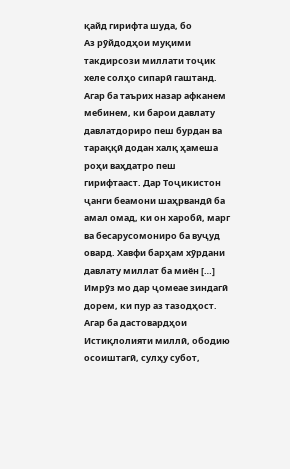қайд гирифта шуда, бо
Аз рӯйдодҳои муқими такдирсози миллати тоҷик хеле солҳо сипарӣ гаштанд. Агар ба таърих назар афканем мебинем, ки барои давлату давлатдориро пеш бурдан ва тараққӣ додан халқ ҳамеша роҳи ваҳдатро пеш гирифтааст. Дар Тоҷикистон ҷанги беамони шаҳрвандӣ ба амал омад, ки он харобӣ, марг ва бесарусомониро ба вуҷуд овард. Хавфи барҳам хӯрдани давлату миллат ба миён […]
Имрӯз мо дар ҷомеае зиндагӣ дорем, ки пур аз тазодҳост. Агар ба дастовардҳои Истиқлолияти миллӣ, ободию осоиштагӣ, сулҳу субот,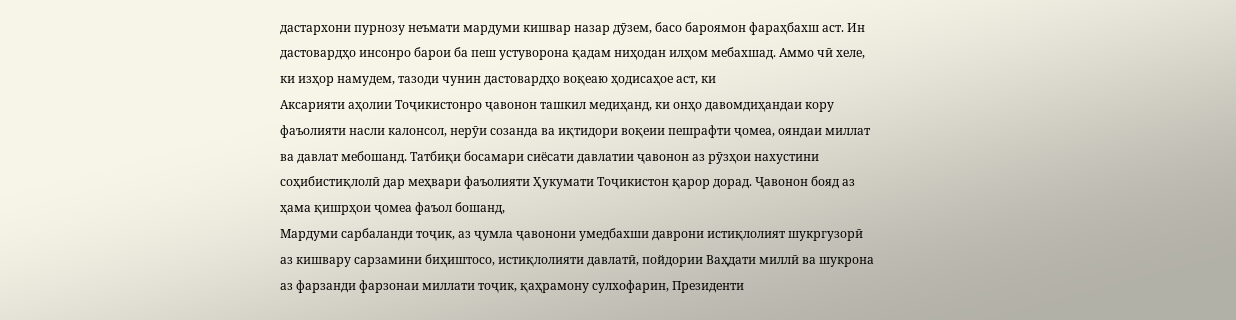дастархони пурнозу неъмати мардуми кишвар назар дӯзем, басо бароямон фараҳбахш аст. Ин дастовардҳо инсонро барои ба пеш устуворона қадам ниҳодан илҳом мебахшад. Аммо чӣ хеле, ки изҳор намудем, тазоди чунин дастовардҳо воқеаю ҳодисаҳое аст, ки
Аксарияти аҳолии Тоҷикистонро ҷавонон ташкил медиҳанд, ки онҳо давомдиҳандаи кору фаъолияти насли калонсол, нерӯи созанда ва иқтидори воқеии пешрафти ҷомеа, ояндаи миллат ва давлат мебошанд. Татбиқи босамари сиёсати давлатии ҷавонон аз рӯзҳои нахустини соҳибистиқлолӣ дар меҳвари фаъолияти Ҳукумати Тоҷикистон қарор дорад. Ҷавонон бояд аз ҳама қишрҳои ҷомеа фаъол бошанд,
Мардуми сарбаланди тоҷик, аз ҷумла ҷавонони умедбахши даврони истиқлолият шукргузорӣ аз кишвару сарзамини биҳиштосо, истиқлолияти давлатӣ, пойдории Ваҳдати миллӣ ва шукрона аз фарзанди фарзонаи миллати тоҷик, қаҳрамону сулхофарин, Президенти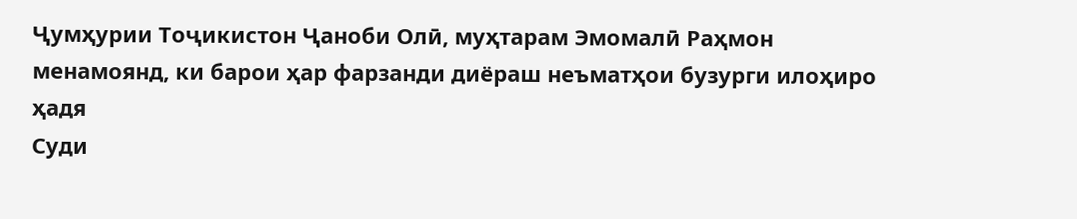Ҷумҳурии Тоҷикистон Ҷаноби Олӣ, муҳтарам Эмомалӣ Раҳмон менамоянд, ки барои ҳар фарзанди диёраш неъматҳои бузурги илоҳиро ҳадя
Суди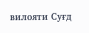вилояти Суғд